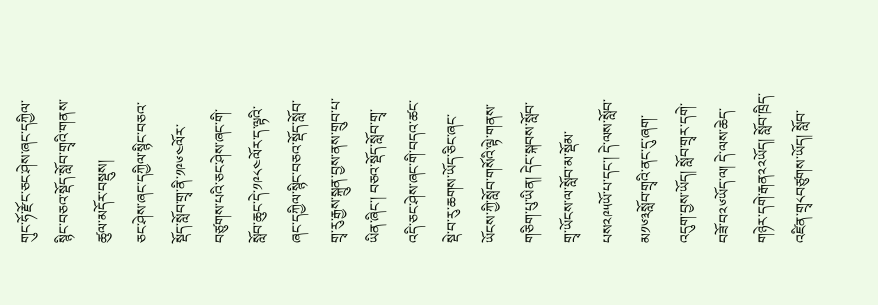གུང་ཧོ་རྫོང་ཅང་ཤེས་ཞང་དཀྱིལ་སྙིང་བཅའ་སྡོད་སློབ་གྲྭའི་གནས་ཚུལ་མདོར་བསྡུས།
ཅང་ཤེས་ཞང་དཀྱིལ་སྙིང་བཅའ་སྡོད་སློབ་གྲྭ་ནི་༡༩༦༤ལོར་བཙུགས་པའི་ཅང་ཤེས་ཞང་གི་སློབ་ཆུང་དེ་༡༩༨༤ལོར་ད་ལྟའི་ཞང་དཀྱིལ་སྙིང་བཅའ་སྡོད་སློབ་གྲྭ་རུ་རྒྱས་སྐྲུན་བྱས་ནས་གྲུབ་པ་ཡིན་ཞིང་། བཅའ་སྡོད་སློབ་གྲྭ་འདི་ཅང་ཤེས་ཞང་གི་བདའ་ཚང་སྡེ་བ་རུ་ཆགས་ཡོད་ཅིང་ཞང་ཡོངས་ཀྱི་སློབ་གསོའི་ལྟེ་གནས་གཅིག་པུ་ཡིན། དེང་སྐབས་སློབ་གྲྭ་ཡོངས་ལ་སློབ་མ་སྡོམ་པས༢༩༥ཡོ་པ་དང་། དེ་ལས་སློབ་མ༡༦༣སློབ་གྲྭའི་ནང་དུ་ཞག་འདུག་བྱས་ཡོད། སློབ་གྲྭར་དགེ་བཟོ་བ༢༦ཡོད་ལ། དེ་ལས་ཆེད་གཉེར་དགེ་རྒན༢༢ཡོད། སློབ་ཁྲིད་འཛིན་གྲྭ༨བཙུགས་ཡོད། སློབ་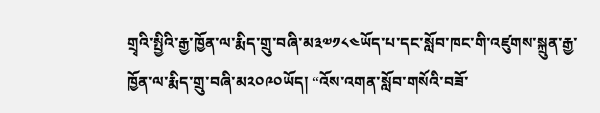གྲྭའི་སྤྱིའི་རྒྱ་ཁྱོན་ལ་རྨིད་གྲུ་བཞི་མ༣༧༡༨༤ཡོད་པ་དང་སློབ་ཁང་གི་འཛུགས་སྐྲུན་རྒྱ་ཁྱོན་ལ་རྨིད་གྲུ་བཞི་མ༢༠༩༠ཡོད། “འོས་འགན་སློབ་གསོའི་བཟོ་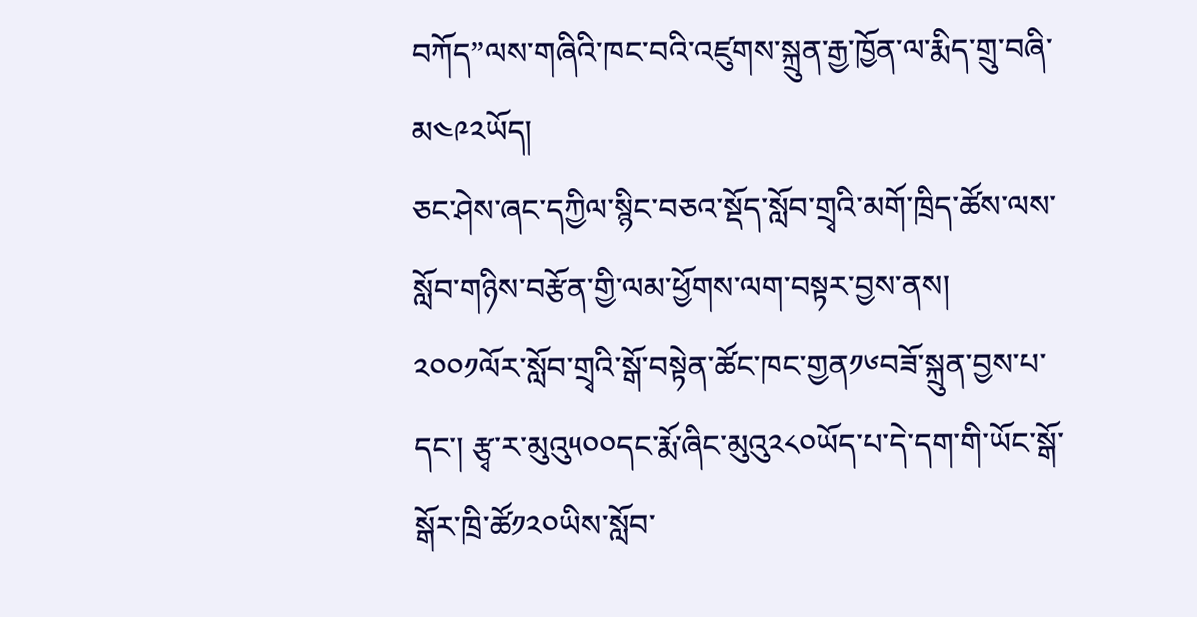བཀོད”ལས་གཞིའི་ཁང་བའི་འཛུགས་སྐྲུན་རྒྱ་ཁྱོན་ལ་རྨིད་གྲུ་བཞི་མ༤༩༢ཡོད།
ཅང་ཤེས་ཞང་དཀྱིལ་སྙིང་བཅའ་སྡོད་སློབ་གྲྭའི་མགོ་ཁྲིད་ཚོས་ལས་སློབ་གཉིས་བརྩོན་གྱི་ལམ་ཕྱོགས་ལག་བསྟར་བྱས་ནས། ༢༠༠༡ལོར་སློབ་གྲྭའི་སྒོ་བསྟེན་ཚོང་ཁང་གྱན༡༦བཟོ་སྐྲུན་བྱས་པ་དང་། རྩྭ་ར་མུའུ༥༠༠དང་རྨོ་ཞིང་མུའུ༢༨༠ཡོད་པ་དེ་དག་གི་ཡོང་སྒོ་སྒོར་ཁྲི་ཚོ༡༢༠ཡིས་སློབ་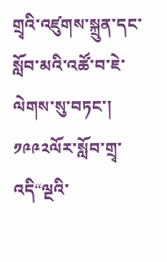གྲྭའི་འཛུགས་སྐྲུན་དང་སློབ་མའི་འཚོ་བ་ཇེ་ལེགས་སུ་བཏང་།
༡༩༩༢ལོར་སློབ་གྲྭ་འདི“ལྔའི་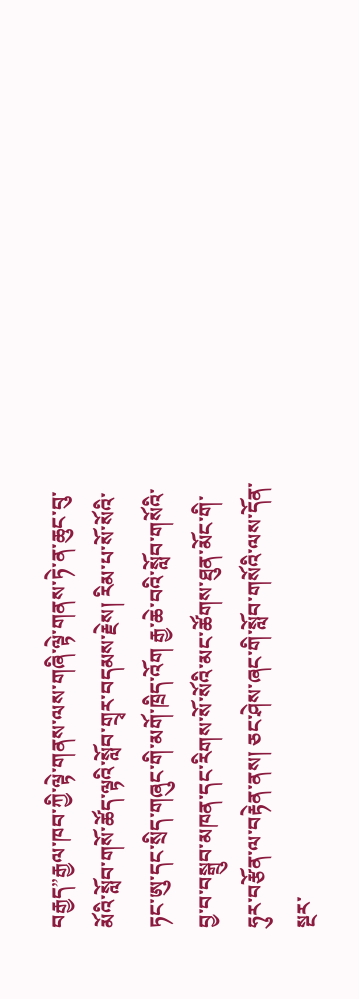བརྒྱད”རྒྱལ་ཁབ་ཀྱི་ལྟེ་གནས་ལས་གཞི་ལྟེ་གནས་ཏེ་ན་ཆུང་བུ་མོའི་སློབ་གསོ་ཚོད་ལྟའི་སློབ་གྲྭར་བདམས་རྗེས། རིམ་པ་སོ་སོའི་ཏང་ཨུ་དང་སྲིད་གཞུང་གི་མགོ་ཁྲིད་འོག རྒྱ་ཆེ་བའི་སློབ་གསོའི་བྱ་བ་བསྒྲུབ་མཁན་དང་རིགས་སོ་སོའི་མང་ཚོགས་ཐུན་མོང་གི་ཧུར་བརྩོན་ལ་བརྟེན་ནས། ཅང་ཤེས་ཞང་གི་སློབ་གསོའི་ལས་དོན་སྔར་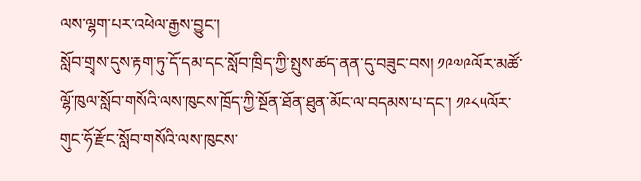ལས་ལྷག་པར་འཕེལ་རྒྱས་བྱུང་།
སློབ་གྲྭས་དུས་རྟག་ཏུ་དོ་དམ་དང་སློབ་ཁྲིད་ཀྱི་སྤུས་ཚད་ནན་དུ་བཟུང་བས། ༡༩༧༩ལོར་མཚོ་ལྷོ་ཁུལ་སློབ་གསོའི་ལས་ཁུངས་ཁྲོད་ཀྱི་སྔོན་ཐོན་ཐུན་མོང་ལ་བདམས་པ་དང་། ༡༩༨༥ལོར་གུང་ཧོ་རྫོང་སློབ་གསོའི་ལས་ཁུངས་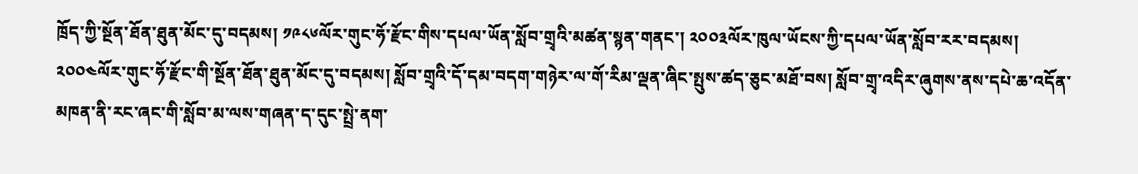ཁྲོད་ཀྱི་སྔོན་ཐོན་ཐུན་མོང་དུ་བདམས། ༡༩༨༦ལོར་གུང་ཧོ་རྫོང་གིས་དཔལ་ཡོན་སློབ་གྲྭའི་མཚན་སྙན་གནང་། ༢༠༠༣ལོར་ཁུལ་ཡོངས་ཀྱི་དཔལ་ཡོན་སློབ་རར་བདམས། ༢༠༠༤ལོར་གུང་ཧོ་རྫོང་གི་སྔོན་ཐོན་ཐུན་མོང་དུ་བདམས། སློབ་གྲྭའི་དོ་དམ་བདག་གཉེར་ལ་གོ་རིམ་ལྡན་ཞིང་སྤུས་ཚད་ཅུང་མཐོ་བས། སློབ་གྲྭ་འདིར་ཞུགས་ནས་དཔེ་ཆ་འདོན་མཁན་ནི་རང་ཞང་གི་སློབ་མ་ལས་གཞན་ད་དུང་སྤྲེ་ནག་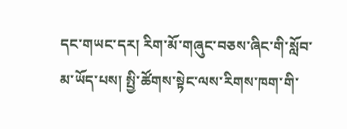དང་གཡང་དར། རིག་མོ་གཞུང་བཅས་ཞིང་གི་སློབ་མ་ཡོད་པས། སྤྱི་ཚོགས་སྟེང་ལས་རིགས་ཁག་གི་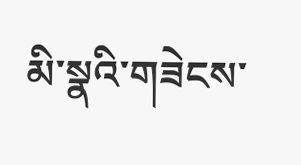མི་སྣའི་གཟེངས་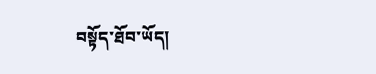བསྟོད་ཐོབ་ཡོད།